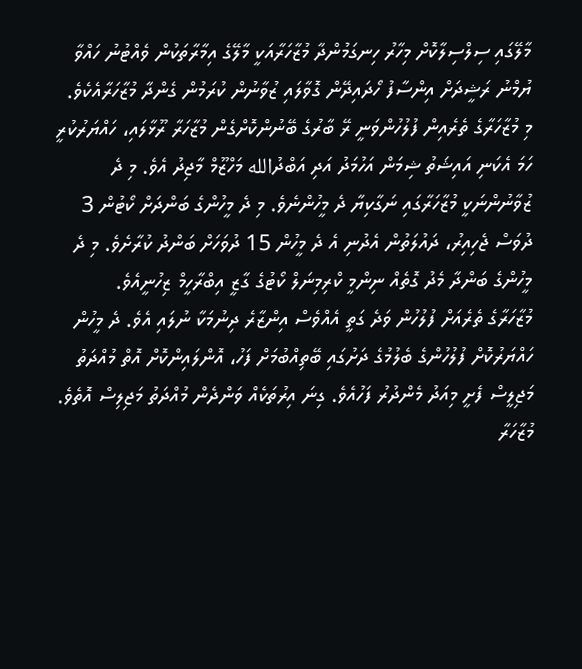މާލޭގައި ސިލްސިލާކޮށް މިހާރު ހިނގަމުންދާ މުޒާހަރާއަކީ މާލޭގެ އިމާރާތަކުން ވެއްޓުނު ހައްވާ ޔުމްނު ރަޝީދަށް އިންސާފު ހޯދައިދޭން ގޮވާލައި ޒުވާނުން ކުރަމުން ގެންދާ މުޒާހަރާއެކެވެ.
މި މުޒާހަރާގެ ތެރެއިން ފުލުހުންވަނީ ރޭ ބާރުގެ ބޭނުންކޮށްގެން މުޒާހަރާ ރޫޅާލައި، ހައްޔަރުކުރީ ހަމަ އެކަނި އައިޝަތު ޝިމަން އަހުމަދު އަދި އަބްދުالله މަހްޒޫމް މާޖިދު އެވެ. މި ދެ ޒުވާނުންނަކީ މުޒާހަރާގައި ނަގާކިޔާ ދެ މީހުންނެވެ. މި ދެ މީހުންގެ ބަންދަށް ކޯޓުން 3 ދުވަސް ޖެހިއިރު، ދައުލަތުން އެދުނި އެ ދެ މީހުން 15 ދުވަހަށް ބަންދު ކުރާށެވެ. މި ދެ މީހުންގެ ބަންދާ މެދު ގޮތެއް ނިންމީ ކްރިމިނަލް ކޯޓުގެ ގާޒީ އިބްރާހީމް ޒިހުނީއެވެ.
މުޒާހަރާގެ ތެރެއަށް ފުލުހުން ވަދެ ގަތީ އެއްވެސް އިންޒާރެ ދިނުމަކާ ނުލައި އެވެ. ދެ މީހުން ހައްޔަރުކޮށް ފުލުހުންގެ ބެލުމުގެ ދަށުގައި ބޭތިއްބުމަށް ފަހު، އޮންލައިންކޮށް އޮތް މުއްދަތު މަޖިލީސް ފެށީ މިއަދު މެންދުރު ފަހުއެވެ. ގިނަ އިރުތަކެއް ވަންދެން މުއްދަތު މަޖިލިސް އޮތެވެ.
މުޒާހަރާ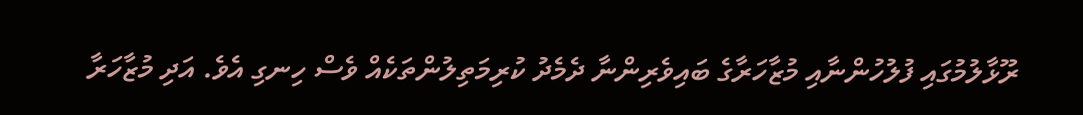ރޫޅާލުމުގައި ފުލުހުންނާއި މުޒާހަރާގެ ބައިވެރިންނާ ދެމެދު ކުރިމަތިލުންތަކެއް ވެސް ހިނގި އެވެ. އަދި މުޒާހަރާ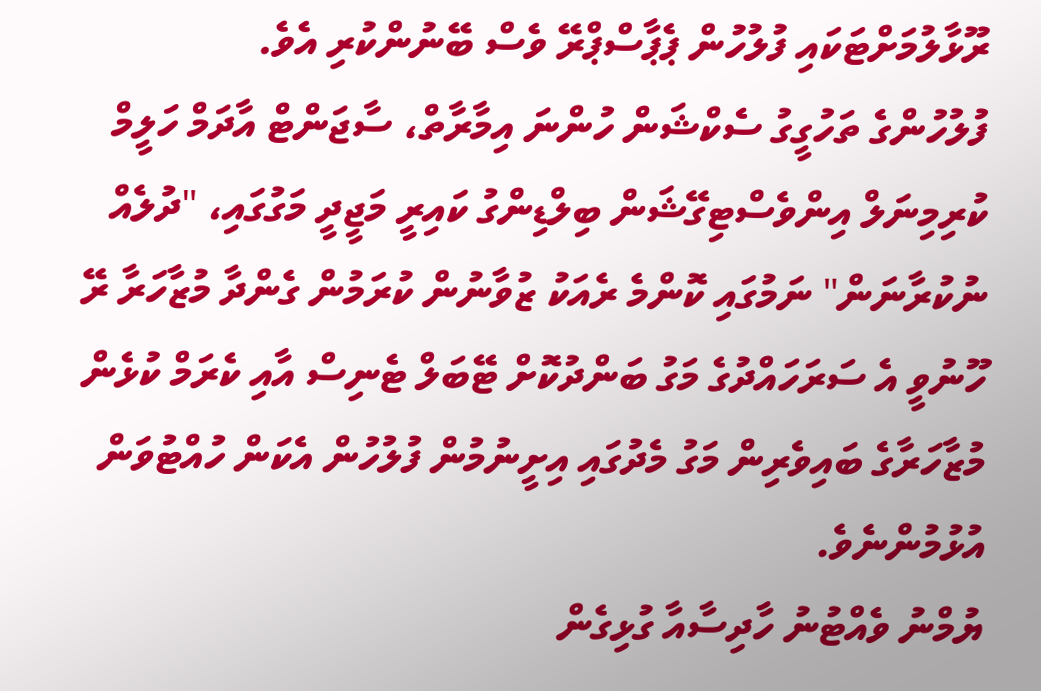ރޫޅާލުމަށްޓަކައި ފުލުހުން ޕެޕާސްޕްރޭ ވެސް ބޭނުންކުރި އެވެ.
ފުލުހުންގެ ތަހުގީގު ސެކްޝަން ހުންނަ އިމާރާތް، ސާޖަންޓް އާދަމް ހަލީމް ކުރިމިނަލް އިންވެސްޓިގޭޝަން ބިލްޑިންގު ކައިރީ މަޖީދީ މަގުގައި، "ދުލެއް ނުކުރާނަން" ނަމުގައި ކޮންމެ ރެއަކު ޒުވާނުން ކުރަމުން ގެންދާ މުޒާހަރާ ރޭ ހޫނުވީ އެ ސަރަހައްދުގެ މަގު ބަންދުކޮށް ޓޭބަލް ޓެނިސް އާއި ކެރަމް ކުޅެން މުޒާހަރާގެ ބައިވެރިން މަގު މެދުގައި އިށީނުމުން ފުލުހުން އެކަން ހުއްޓުވަން އުޅުމުންނެވެ.
ޔުމްނު ވެއްޓުނު ހާދިސާއާ ގުޅިގެން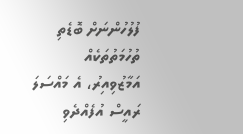ފުލުހުންނަށް ބޮޑެތި ތުހުމަތުތަކެއް އަމާޒުވިއިރު، އެ މައްސަލަ ރައީސް އުފެއްދެވި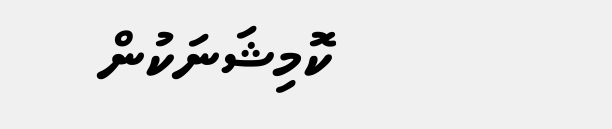ކޮމިޝަނަކުން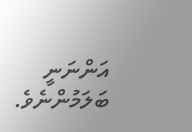އަންނަނީ ބަލަމުންނެވެ.